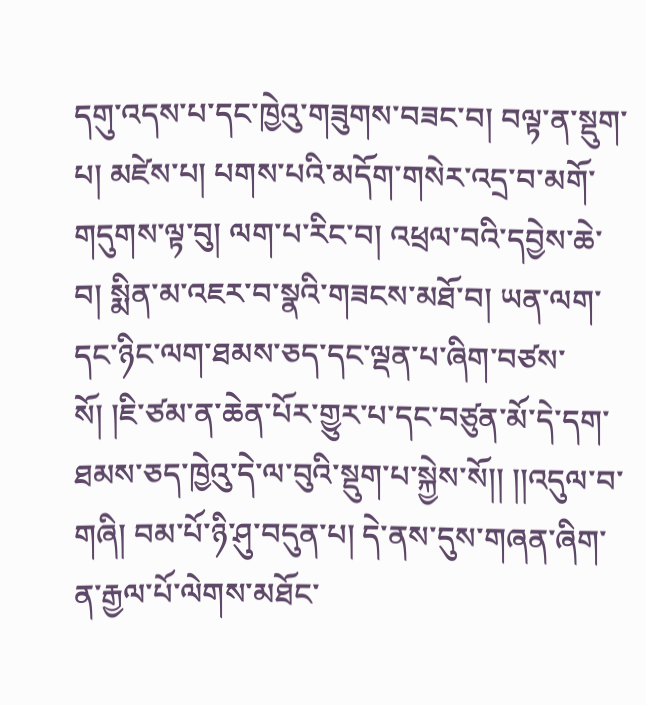དགུ་འདས་པ་དང་ཁྱེའུ་གཟུགས་བཟང་བ། བལྟ་ན་སྡུག་པ། མཛེས་པ། པགས་པའི་མདོག་གསེར་འདྲ་བ་མགོ་གདུགས་ལྟ་བུ། ལག་པ་རིང་བ། འཕྲལ་བའི་དབྱེས་ཆེ་བ། སྨིན་མ་འཇར་བ་སྣའི་གཟངས་མཐོ་བ། ཡན་ལག་དང་ཉིང་ལག་ཐམས་ཅད་དང་ལྡན་པ་ཞིག་བཙས་སོ། །ཇི་ཙམ་ན་ཆེན་པོར་གྱུར་པ་དང་བཙུན་མོ་དེ་དག་ཐམས་ཅད་ཁྱེའུ་དེ་ལ་བུའི་སྡུག་པ་སྐྱེས་སོ།། །།འདུལ་བ་གཞི། བམ་པོ་ཉི་ཤུ་བདུན་པ། དེ་ནས་དུས་གཞན་ཞིག་ན་རྒྱལ་པོ་ལེགས་མཐོང་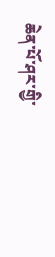ཆེན་པོ་ཤར་གྱི་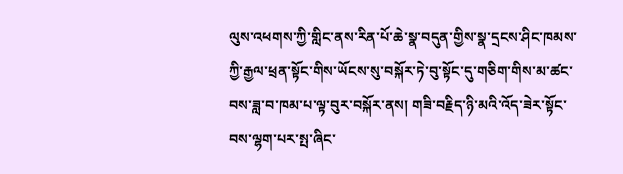ལུས་འཕགས་ཀྱི་གླིང་ནས་རིན་པོ་ཆེ་སྣ་བདུན་གྱིས་སྣ་དྲངས་ཤིང་ཁམས་ཀྱི་རྒྱལ་ཕྲན་སྟོང་གིས་ཡོངས་སུ་བསྐོར་ཏེ་བུ་སྟོང་དུ་གཅིག་གིས་མ་ཚང་བས་ཟླ་བ་ཁམ་པ་ལྟ་བུར་བསྐོར་ནས། གཟི་བརྗིད་ཉི་མའི་འོད་ཟེར་སྟོང་བས་ལྷག་པར་སྤ་ཞིང་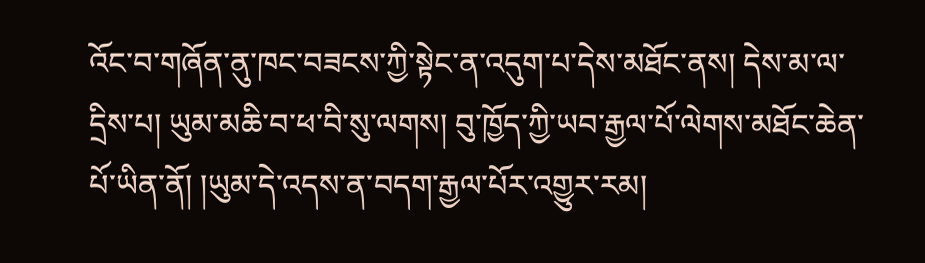འོང་བ་གཞོན་ནུ་ཁང་བཟངས་ཀྱི་སྟེང་ན་འདུག་པ་དེས་མཐོང་ནས། དེས་མ་ལ་དྲིས་པ། ཡུམ་མཆི་བ་ཕ་བི་སུ་ལགས། བུ་ཁྱོད་ཀྱི་ཡབ་རྒྱལ་པོ་ལེགས་མཐོང་ཆེན་པོ་ཡིན་ནོ། །ཡུམ་དེ་འདས་ན་བདག་རྒྱལ་པོར་འགྱུར་རམ།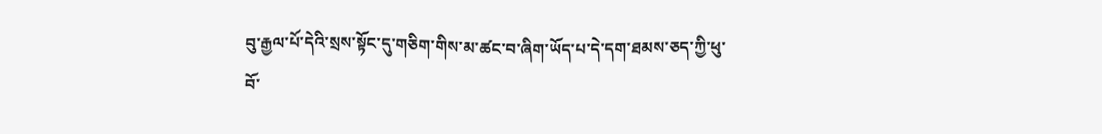བུ་རྒྱལ་པོ་དེའི་སྲས་སྟོང་དུ་གཅིག་གིས་མ་ཚང་བ་ཞིག་ཡོད་པ་དེ་དག་ཐམས་ཅད་ཀྱི་ཕུ་བོ་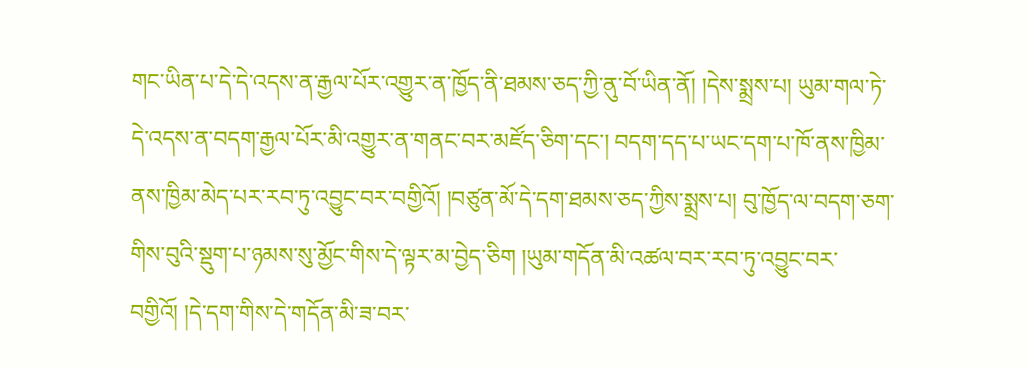གང་ཡིན་པ་དེ་དེ་འདས་ན་རྒྱལ་པོར་འགྱུར་ན་ཁྱོད་ནི་ཐམས་ཅད་ཀྱི་ནུ་བོ་ཡིན་ནོ། །དེས་སྨྲས་པ། ཡུམ་གལ་ཏེ་དེ་འདས་ན་བདག་རྒྱལ་པོར་མི་འགྱུར་ན་གནང་བར་མཛོད་ཅིག་དང་། བདག་དད་པ་ཡང་དག་པ་ཁོ་ནས་ཁྱིམ་ནས་ཁྱིམ་མེད་པར་རབ་ཏུ་འབྱུང་བར་བགྱིའོ། །བཙུན་མོ་དེ་དག་ཐམས་ཅད་ཀྱིས་སྨྲས་པ། བུ་ཁྱོད་ལ་བདག་ཅག་གིས་བུའི་སྡུག་པ་ཉམས་སུ་མྱོང་གིས་དེ་ལྟར་མ་བྱེད་ཅིག །ཡུམ་གདོན་མི་འཚལ་བར་རབ་ཏུ་འབྱུང་བར་བགྱིའོ། །དེ་དག་གིས་དེ་གདོན་མི་ཟ་བར་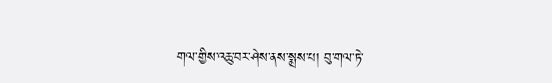གལ་གྱིས་འཆུ་བར་ཤེས་ནས་སྨྲས་པ། བུ་གལ་ཏེ་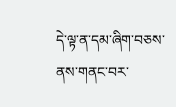དེ་ལྟ་ན་དམ་ཞིག་བཅས་ནས་གནང་བར་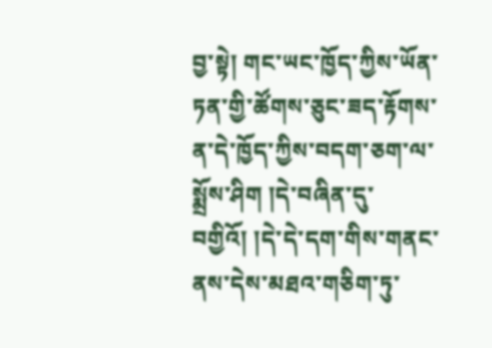བྱ་སྟེ། གང་ཡང་ཁྱོད་ཀྱིས་ཡོན་ཏན་གྱི་ཚོགས་ཅུང་ཟད་རྟོགས་ན་དེ་ཁྱོད་ཀྱིས་བདག་ཅག་ལ་སྨྲོས་ཤིག །དེ་བཞིན་དུ་བགྱིའོ། །དེ་དེ་དག་གིས་གནང་ནས་དེས་མཐའ་གཅིག་ཏུ་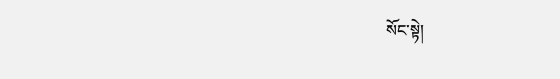སོང་སྟེ།